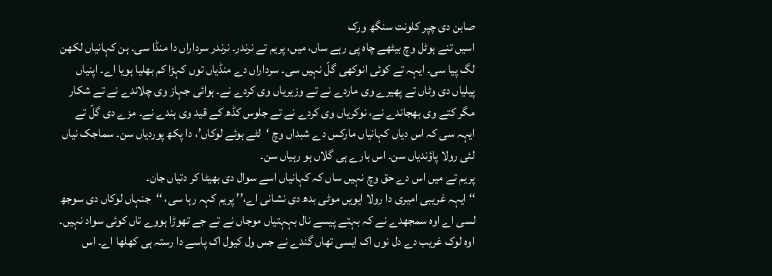صابن دی چپر کلونت سنگھ ورک
اسیں تنے ہوٹل وچ بیٹھے چاہ پی رہے ساں، میں، پریم تے نرندر۔ نرندر سرداراں دا منڈا سی۔ ہن کہانیاں لکھن لگ پیا سی۔ ایہہ تے کوئی انوکھی گلّ نہیں سی۔ سرداراں دے منڈیاں توں کہڑا کم بھلیا ہویا اے۔ اپنیاں پیلیاں دی وٹاں تے پھیرے وی ماردے نے تے وزیریاں وی کردے نے۔ ہوائی جہاز وی چلاندے نے تے شکار مگر کتے وی بھجاندے نے، نوکریاں وی کردے نے تے جلوس کڈھ کے قید وی ہندے نے۔ مزے دی گلّ تے ایہہ سی کہ اس دیاں کہانیاں مارکس دے شبداں وچ ‘لٹے ہوئے لوکاں’، دا پکھ پوردیاں سن۔ سماجک نیاں لئی رولا پاؤندیاں سن۔ اس بارے ہی گلاں ہو رہیاں سن۔
پریم تے میں اس دے حق وچ نہیں ساں کہ کہانیاں اسے سوال دی بھیٹا کر دتیاں جان۔
‘‘ ایہہ غریبی امیری دا رولا ایویں موٹی بدھ دی نشانی اے،’’ پریم کہہ رہا سی، ‘‘جنہاں لوکاں دی سوجھ لسی اے اوہ سمجھدے نے کہ بہتے پیسے نال بہہتیاں موجاں نے تے جے تھوڑا ہووے تاں کوئی سواد نہیں۔ اوہ لوک غریب دے دل نوں اک ایسی تھاں گندے نے جس ول کیول اک پاسے دا رستہ ہی کھلھا اے۔ اس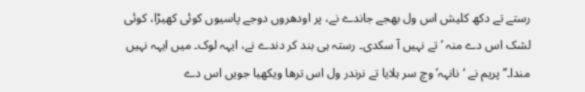رستے تے دکھ کلیش اس ول بھجے جاندے نے، پر اودھروں دوجے پاسیوں کوئی کھیڑا، کوئی لشک اس دے منہ ’تے نہیں آ سکدی۔ رستہ ہی بند کر دندے نے، ایہہ لوک۔ میں ایہہ نہیں مندا۔’’ پریم نے ‘نانہہ’ وچ سر ہلایا تے نرندر ول اس ترھا ویکھیا جویں اس دے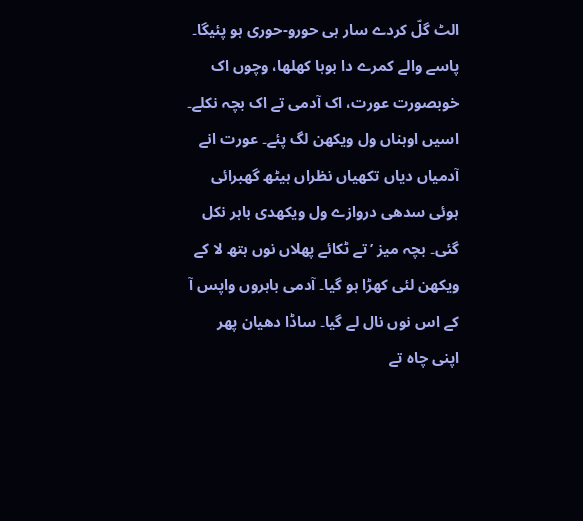الٹ گلّ کردے سار ہی حورو-حوری ہو پئیگا۔
پاسے والے کمرے دا بوہا کھلھا، وچوں اک خوبصورت عورت، اک آدمی تے اک بچہ نکلے۔ اسیں اوہناں ول ویکھن لگ پئے۔ عورت انے آدمیاں دیاں تکھیاں نظراں ہیٹھ گھبرائی ہوئی سدھی دروازے ول ویکھدی باہر نکل گئی۔ بچہ میز ’تے ٹکائے پھلاں نوں ہتھ لا کے ویکھن لئی کھڑا ہو گیا۔ آدمی باہروں واپس آ کے اس نوں نال لے گیا۔ ساڈا دھیان پھر اپنی چاہ تے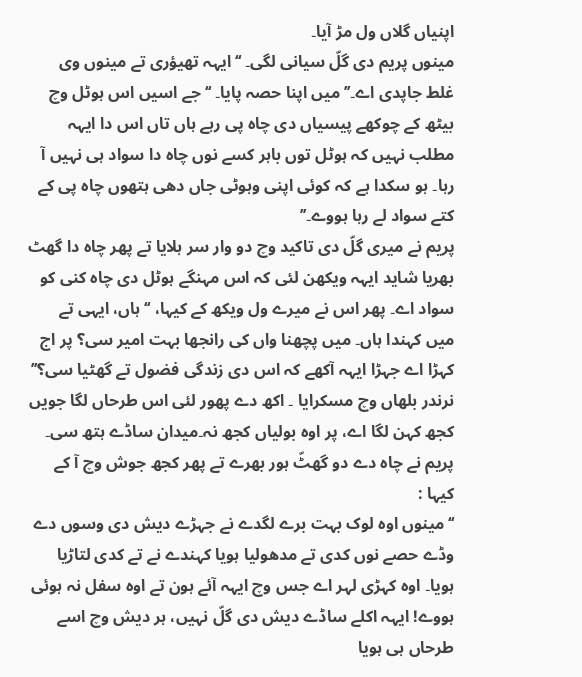اپنیاں گلاں ول مڑ آیا۔
مینوں پریم دی گلّ سیانی لگی۔ ‘‘ایہہ تھیؤری تے مینوں وی غلط جاپدی اے۔’’ میں اپنا حصہ پایا۔ ‘‘جے اسیں اس ہوٹل وچ بیٹھ کے چوکھے پیسیاں دی چاہ پی رہے ہاں تاں اس دا ایہہ مطلب نہیں کہ ہوٹل توں باہر کسے نوں چاہ دا سواد ہی نہیں آ رہا۔ ہو سکدا ہے کہ کوئی اپنی وہوٹی جاں دھی ہتھوں چاہ پی کے کتے سواد لے رہا ہووے۔’’
پریم نے میری گلّ دی تاکید وچ دو وار سر ہلایا تے پھر چاہ دا گھٹ بھریا شاید ایہہ ویکھن لئی کہ اس مہنگے ہوٹل دی چاہ کنی کو سواد اے۔ پھر اس نے میرے ول ویکھ کے کیہا، ‘‘ہاں، ایہی تے میں کہندا ہاں۔ میں پچھنا واں کی رانجھا بہت امیر سی؟ پر اج کہڑا اے جہڑا ایہہ آکھے کہ اس دی زندگی فضول تے گھٹیا سی؟’’
نرندر بلھاں وچ مسکرایا ۔ اکھ دے پھور لئی اس طرحاں لگا جویں کجھ کہن لگا اے، پر اوہ بولیاں کجھ نہ۔میدان ساڈے ہتھ سی۔
پریم نے چاہ دے دو گھٹّ ہور بھرے تے پھر کجھ جوش وچ آ کے کیہا :
‘‘مینوں اوہ لوک بہت برے لگدے نے جہڑے دیش دی وسوں دے وڈے حصے نوں کدی تے مدھولیا ہویا کہندے نے تے کدی لتاڑیا ہویا۔ اوہ کہڑی لہر اے جس وچ ایہہ آئے ہون تے اوہ سفل نہ ہوئی ہووے! ایہہ اکلے ساڈے دیش دی گلّ نہیں، ہر دیش وچ اسے طرحاں ہی ہویا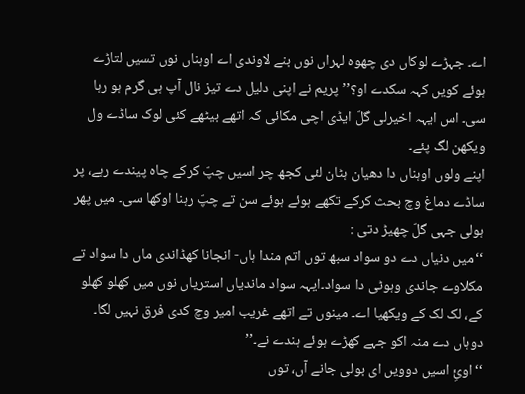اے۔ جہڑے لوکاں دی چھوہ لہراں نوں بنے لاوندی اے اوہناں نوں تسیں لتاڑے ہوئے کویں کہہ سکدے او؟’’ پریم نے اپنی دلیل دے تیز نال آپ ہی گرم ہو رہا سی۔ اس ایہہ اخیرلی گلّ ایڈی اچی مکائی کہ اتھے بیٹھے کئی لوک ساڈے ول ویکھن لگ پئے۔
اپنے ولوں اوہناں دا دھیان ہٹان لئی کجھ چر اسیں چپّ کرکے چاہ پیندے رہے، پر ساڈے دماغ وچ بحث کرکے تکھے ہوئے ہوئے سن تے چپّ رہنا اوکھا سی۔ میں پھر ہولی جہی گلّ چھیڑ دتی :
‘‘میں دنیاں دے دو سواد سبھ توں اتم مندا ہاں- انجانا کھڈاندی ماں دا سواد تے مکلاوے جاندی وہوٹی دا سواد۔ایہہ سواد ماندیاں استریاں نوں میں کھلو کھلو کے، لک لک کے ویکھیا اے۔ مینوں تے اتھے غریب امیر وچ کدی فرق نہیں لگا۔ دوہاں دے منہ اکو جہے کھڑے ہوئے ہندے نے۔’’
‘‘اوئِ اسیں دوویں ای بولی جانے آں، توں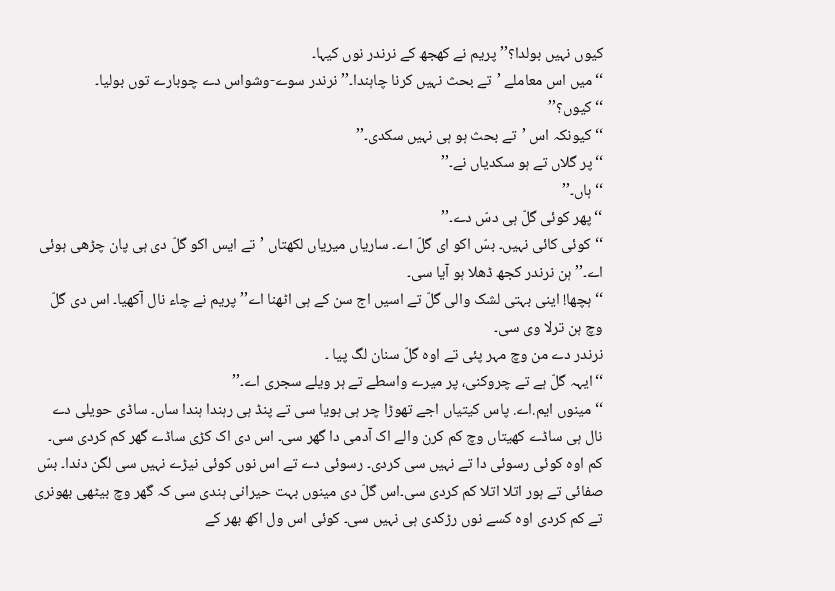کیوں نہیں بولدا؟’’ پریم نے کھجھ کے نرندر نوں کیہا۔
‘‘میں اس معاملے ’تے بحث نہیں کرنا چاہندا۔’’ نرندر سوے-وشواس دے چوبارے توں بولیا۔
‘‘کیوں؟’’
‘‘کیونکہ اس ’تے بحث ہو ہی نہیں سکدی۔’’
‘‘پر گلاں تے ہو سکدیاں نے۔’’
‘‘ہاں۔’’
‘‘پھر کوئی گلّ ہی دسّ دے۔’’
‘‘کوئی کائی نہیں۔ بسّ اکو ای گلّ اے۔ ساریاں میریاں لکھتاں ’تے ایس اکو گلّ دی ہی پان چڑھی ہوئی اے۔’’ ہن نرندر کجھ ڈھلا ہو آیا سی۔
‘‘ہچھا! اینی بہتی لشک والی گلّ تے اسیں اج سن کے ہی اٹھنا اے’’ پریم نے چاء نال آکھیا۔ اس دی گلّ وچ ہن ترلا وی سی۔
نرندر دے من وچ مہر پئی تے اوہ گلّ سنان لگ پیا ۔
‘‘ایہہ گلّ ہے تے چروکنی، پر میرے واسطے تے ہر ویلے سجری اے۔’’
‘‘ مینوں ایم.اے. پاس کیتیاں اجے تھوڑا چر ہی ہویا سی تے پنڈ ہی رہندا ہندا ساں۔ ساڈی حویلی دے نال ہی ساڈے کھیتاں وچ کم کرن والے اک آدمی دا گھر سی۔ اس دی اک کڑی ساڈے گھر کم کردی سی۔ کم اوہ کوئی رسوئی دا تے نہیں سی کردی۔ رسوئی دے تے اس نوں کوئی نیڑے نہیں سی لگن دندا۔ بسّ صفائی تے ہور اتلا اتلا کم کردی سی۔اس گلّ دی مینوں بہت حیرانی ہندی سی کہ گھر وچ بیٹھی بھونری تے کم کردی اوہ کسے نوں رڑکدی ہی نہیں سی۔ کوئی اس ول اکھ بھر کے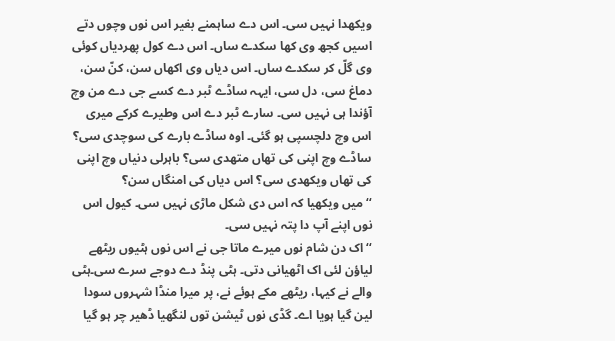ویکھدا نہیں سی۔ اس دے ساہمنے بغیر اس نوں وچوں دتے اسیں کجھ وی کھا سکدے ساں۔ اس دے کول پھردیاں کوئی وی گلّ کر سکدے ساں۔ اس دیاں وی اکھاں سن، کنّ سن، دماغ سی، دل سی، ایہہ ساڈے ٹبر دے کسے جی دے من وچ آؤندا ہی نہیں سی۔ سارے ٹبر دے اس وطیرے کرکے میری اس وچ دلچسپی ہو گئی۔ اوہ ساڈے بارے کی سوچدی سی؟ ساڈے وچ اپنی کی تھاں متھدی سی؟ باہرلی دنیاں وچ اپنی کی تھاں ویکھدی سی؟ اس دیاں کی امنگاں سن؟
‘‘ میں ویکھیا کہ اس دی شکل ماڑی نہیں سی۔ کیول اس نوں اپنے آپ دا پتہ نہیں سی۔
‘‘اک دن شام نوں میرے ماتا جی نے اس نوں ہٹیوں ریٹھے لیاؤن لئی اک اٹھیانی دتی۔ ہٹی پنڈ دے دوجے سرے سی۔ہٹی والے نے کیہا، ریٹھے مکے ہوئے نے، پر میرا منڈا شہروں سودا لین گیا ہویا اے۔ گڈی نوں ٹیشن توں لنگھیا ڈھیر چر ہو گیا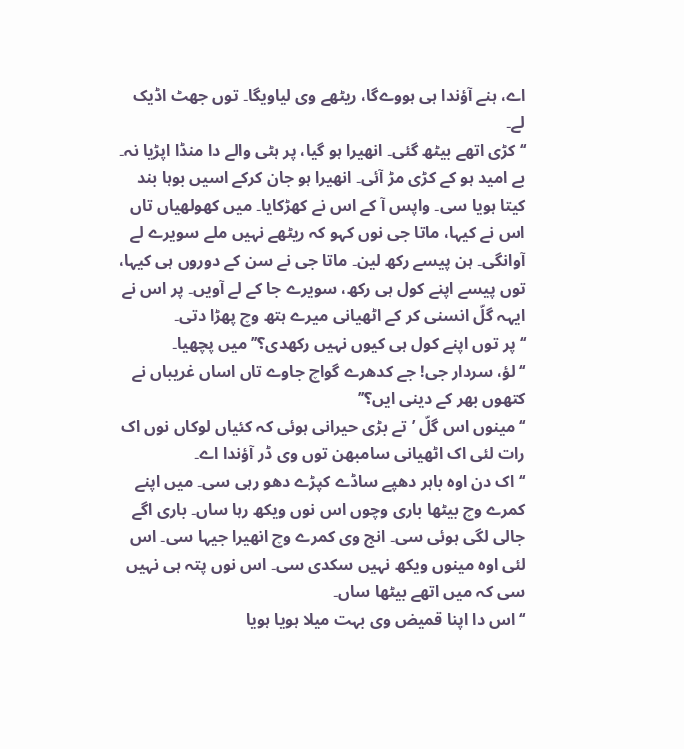اے، ہنے آؤندا ہی ہووےگا، ریٹھے وی لیاویگا۔ توں جھٹ اڈیک لے۔
‘‘ کڑی اتھے بیٹھ گئی۔ انھیرا ہو گیا، پر ہٹی والے دا منڈا اپڑیا نہ۔ بے امید ہو کے کڑی مڑ آئی۔ انھیرا ہو جان کرکے اسیں بوہا بند کیتا ہویا سی۔ واپس آ کے اس نے کھڑکایا۔ میں کھولھیاں تاں اس نے کیہا، ماتا جی نوں کہو کہ ریٹھے نہیں ملے سویرے لے آوانگی۔ ہن پیسے رکھ لین۔ ماتا جی نے سن کے دوروں ہی کیہا، توں پیسے اپنے کول ہی رکھ، سویرے جا کے لے آویں۔ پر اس نے ایہہ گلّ انسنی کر کے اٹھیانی میرے ہتھ وچ پھڑا دتی۔
‘‘ پر توں اپنے کول ہی کیوں نہیں رکھدی؟’’ میں پچھیا۔
‘‘لؤ، سردار جی! جے کدھرے گواچ جاوے تاں اساں غریباں نے کتھوں بھر کے دینی ایں؟’’
‘‘مینوں اس گلّ ’تے بڑی حیرانی ہوئی کہ کئیاں لوکاں نوں اک رات لئی اک اٹھیانی سامبھن توں وی ڈر آؤندا اے۔
‘‘اک دن اوہ باہر دھپے ساڈے کپڑے دھو رہی سی۔ میں اپنے کمرے وچ بیٹھا باری وچوں اس نوں ویکھ رہا ساں۔ باری اگے جالی لگی ہوئی سی۔ انج وی کمرے وچ انھیرا جیہا سی۔ اس لئی اوہ مینوں ویکھ نہیں سکدی سی۔ اس نوں پتہ ہی نہیں سی کہ میں اتھے بیٹھا ساں۔
‘‘اس دا اپنا قمیض وی بہت میلا ہویا ہویا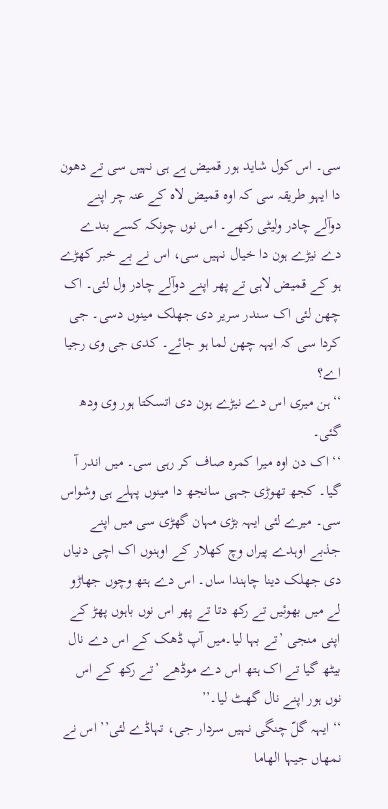سی۔ اس کول شاید ہور قمیض ہے ہی نہیں سی تے دھون دا ایہو طریقہ سی کہ اوہ قمیض لاہ کے عنہ چر اپنے دوآلے چادر ولیٹی رکھے۔ اس نوں چونکہ کسے بندے دے نیڑے ہون دا خیال نہیں سی، اس نے بے خبر کھڑے ہو کے قمیض لاہی تے پھر اپنے دوآلے چادر ول لئی۔ اک چھن لئی اک سندر سریر دی جھلک مینوں دسی۔ جی کردا سی کہ ایہہ چھن لما ہو جائے۔ کدی جی وی رجیا اے؟
‘‘ہن میری اس دے نیڑے ہون دی اتسکتا ہور وی ودھ گئی۔
‘‘ اک دن اوہ میرا کمرہ صاف کر رہی سی۔ میں اندر آ گیا۔ کجھ تھوڑی جہی سانجھ دا مینوں پہلے ہی وشواس سی۔ میرے لئی ایہہ بڑی مہان گھڑی سی میں اپنے جذبے اوہدے پیراں وچ کھلار کے اوہنوں اک اچی دنیاں دی جھلک دینا چاہندا ساں۔ اس دے ہتھ وچوں جھاڑو لے میں بھوئیں تے رکھ دتا تے پھر اس نوں باہوں پھڑ کے اپنی منجی ’تے بہا لیا۔میں آپ ڈھک کے اس دے نال بیٹھ گیا تے اک ہتھ اس دے موڈھے ’تے رکھ کے اس نوں ہور اپنے نال گھٹ لیا۔’’
‘‘ ایہہ گلّ چنگی نہیں سردار جی، تہاڈے لئی’’ اس نے نمھاں جیہا الھاما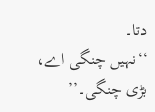دتا۔
‘‘نہیں چنگی اے، بڑی چنگی۔’’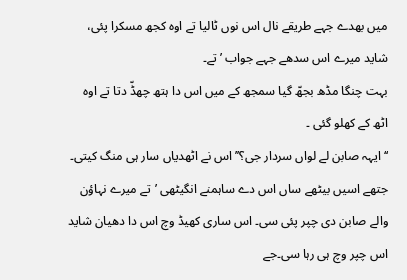میں بھدے جہے طریقے نال اس نوں ٹالیا تے اوہ کجھ مسکرا پئی، شاید میرے اس سدھے جہے جواب ’تے۔
بہت چنگا مڈھ بجھّ گیا سمجھ کے میں اس دا ہتھ چھڈّ دتا تے اوہ اٹھ کے کھلو گئی ۔
‘‘ایہہ صابن لے لواں سردار جی؟’’ اس نے اٹھدیاں سار ہی منگ کیتی۔ جتھے اسیں بیٹھے ساں اس دے ساہمنے انگیٹھی ’تے میرے نہاؤن والے صابن دی چپر پئی سی۔ اس ساری کھیڈ وچ اس دا دھیان شاید اس چپر وچ ہی رہا سی۔جے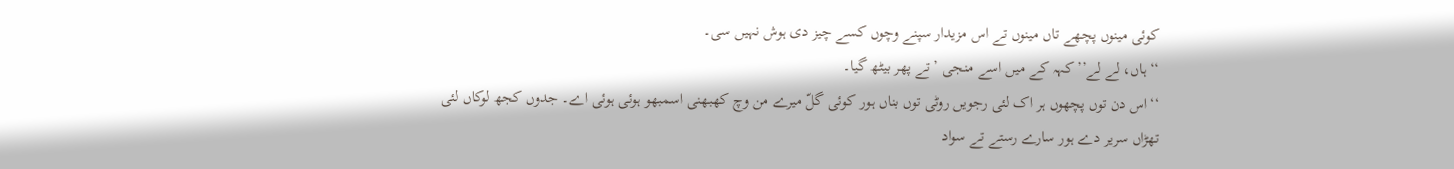کوئی مینوں پچھے تاں مینوں تے اس مزیدار سپنے وچوں کسے چیز دی ہوش نہیں سی۔
‘‘ ہاں، لے لے’’ کہہ کے میں اسے منجی ’تے پھر بیٹھ گیا۔
‘‘اس دن توں پچھوں ہر اک لئی رجویں روٹی توں بناں ہور کوئی گلّ میرے من وچ کھبھنی اسمبھو ہوئی ہوئی اے۔ جدوں کجھ لوکاں لئی تھڑاں سریر دے ہور سارے رستے تے سواد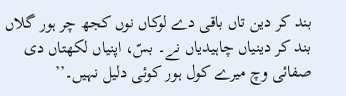بند کر دین تاں باقی دے لوکاں نوں کجھ چر ہور گلاں بند کر دینیاں چاہیدیاں نے۔ بسّ، اپنیاں لکھتاں دی صفائی وچ میرے کول ہور کوئی دلیل نہیں۔’’